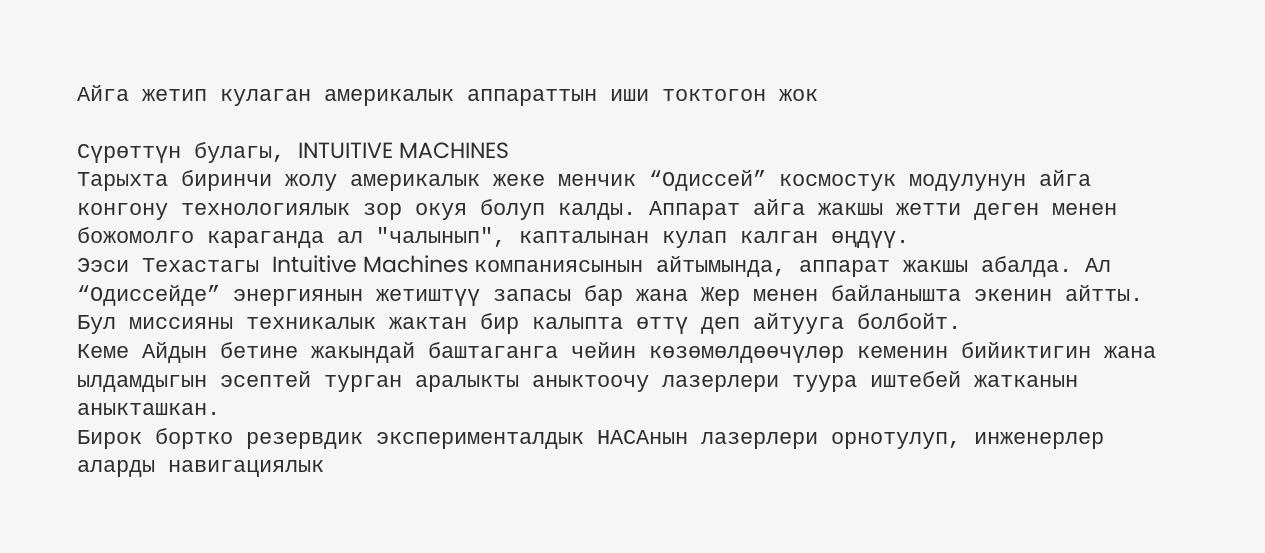Айга жетип кулаган америкалык аппараттын иши токтогон жок

Сүрөттүн булагы, INTUITIVE MACHINES
Тарыхта биринчи жолу америкалык жеке менчик “Одиссей” космостук модулунун айга конгону технологиялык зор окуя болуп калды. Аппарат айга жакшы жетти деген менен божомолго караганда ал "чалынып", капталынан кулап калган өңдүү.
Ээси Техастагы Intuitive Machines компаниясынын айтымында, аппарат жакшы абалда. Ал “Одиссейде” энергиянын жетиштүү запасы бар жана Жер менен байланышта экенин айтты.
Бул миссияны техникалык жактан бир калыпта өттү деп айтууга болбойт.
Кеме Айдын бетине жакындай баштаганга чейин көзөмөлдөөчүлөр кеменин бийиктигин жана ылдамдыгын эсептей турган аралыкты аныктоочу лазерлери туура иштебей жатканын аныкташкан.
Бирок бортко резервдик эксперименталдык НАСАнын лазерлери орнотулуп, инженерлер аларды навигациялык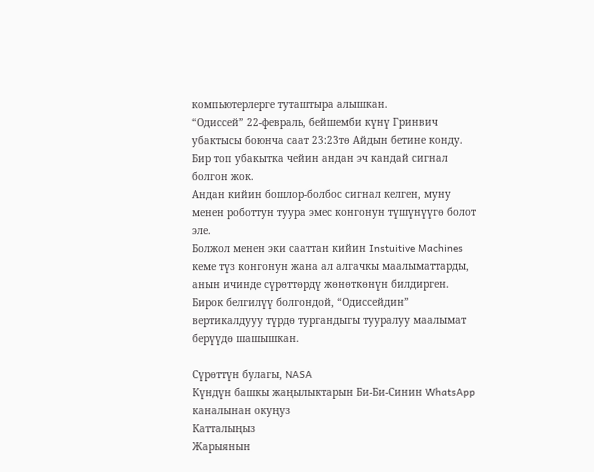компьютерлерге туташтыра алышкан.
“Одиссей” 22-февраль, бейшемби күнү Гринвич убактысы боюнча саат 23:23тө Айдын бетине конду. Бир топ убакытка чейин андан эч кандай сигнал болгон жок.
Андан кийин бошлор-болбос сигнал келген, муну менен роботтун туура эмес конгонун түшүнүүгө болот эле.
Болжол менен эки сааттан кийин Instuitive Machines кеме түз конгонун жана ал алгачкы маалыматтарды, анын ичинде сүрөттөрдү жөнөткөнүн билдирген. Бирок белгилүү болгондой, “Одиссейдин” вертикалдууу түрдө тургандыгы тууралуу маалымат берүүдө шашышкан.

Сүрөттүн булагы, NASA
Күндүн башкы жаңылыктарын Би-Би-Синин WhatsApp каналынан окуңуз
Катталыңыз
Жарыянын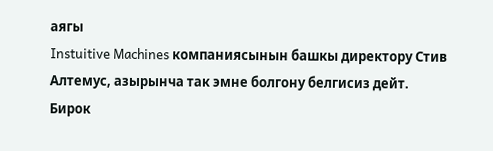аягы
Instuitive Machines компаниясынын башкы директору Стив Алтемус, азырынча так эмне болгону белгисиз дейт. Бирок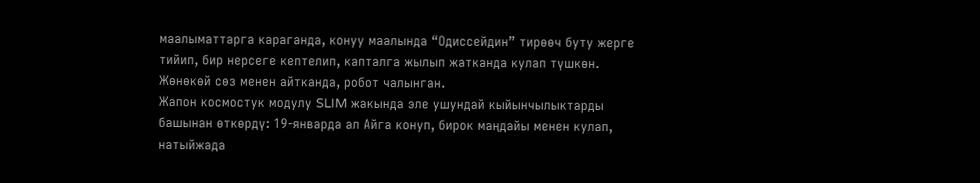маалыматтарга караганда, конуу маалында “Одиссейдин” тирөөч буту жерге тийип, бир нерсеге кептелип, капталга жылып жатканда кулап түшкөн. Жөнөкөй сөз менен айтканда, робот чалынган.
Жапон космостук модулу SLIM жакында эле ушундай кыйынчылыктарды башынан өткөрдү: 19-январда ал Айга конуп, бирок маңдайы менен кулап, натыйжада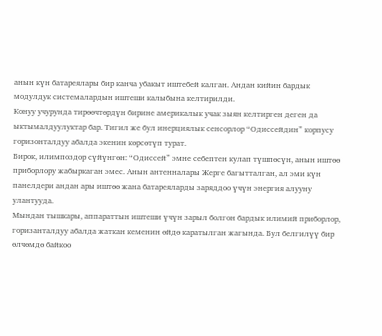анын күн батареялары бир канча убакыт иштебей калган. Андан кийин бардык модулдук системалардын иштеши калыбына келтирилди.
Конуу учурунда тирөөчтөрдүн бирине америкалык учак зыян келтирген деген да ыктымалдуулуктар бар. Тигил же бул инерциялык сенсорлор “Одиссейдин” корпусу горизонталдуу абалда экенин көрсөтүп турат.
Бирок, илимпоздор сүйүнгөн: “Одиссей” эмне себептен кулап түшпөсүн, анын иштөө приборлору жабыркаган эмес. Анын антенналары Жерге багытталган, ал эми күн панелдери андан ары иштөө жана батареяларды заряддоо үчүн энергия алууну улантууда.
Мындан тышкары, аппараттын иштеши үчүн зарыл болгон бардык илимий приборлор, горизанталдуу абалда жаткан кеменин өйдө каратылган жагында. Бул белгилүү бир өлчөмдө байкоо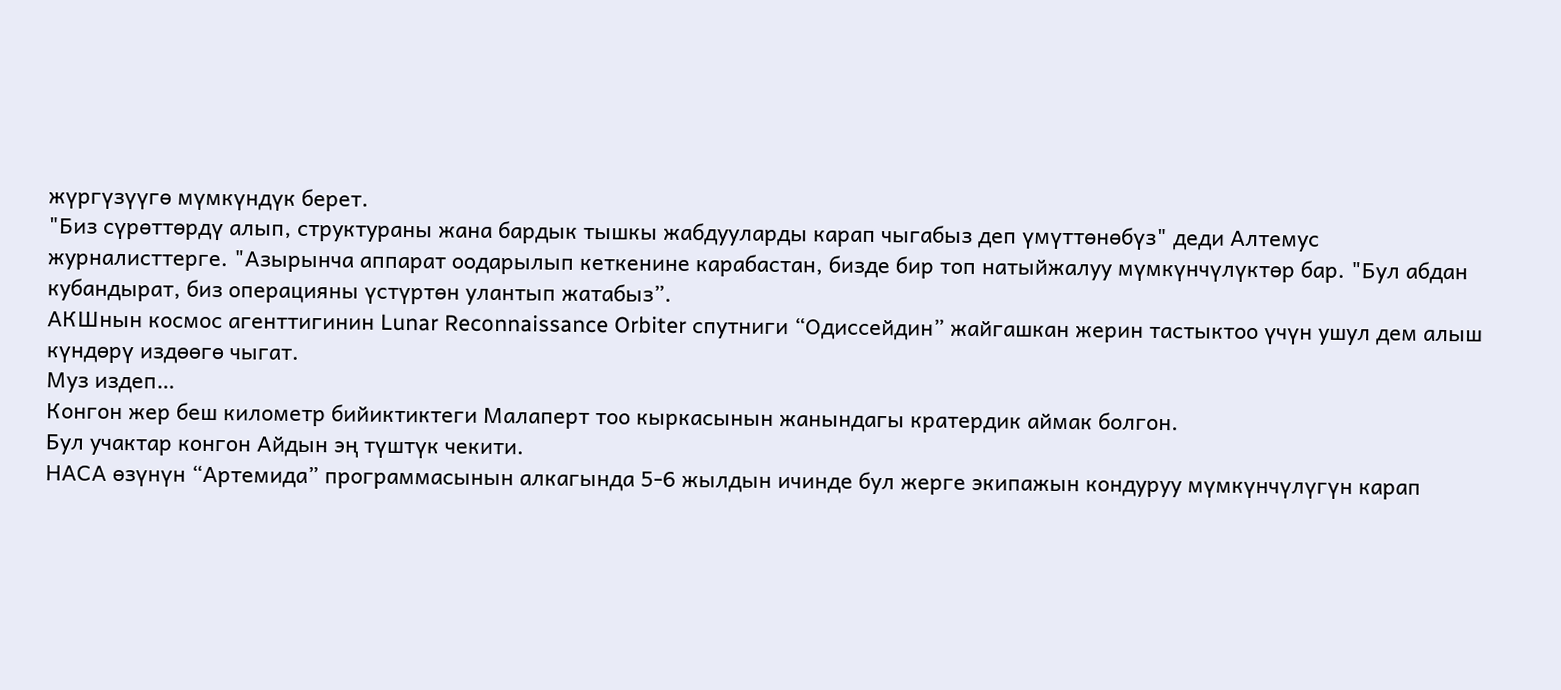жүргүзүүгө мүмкүндүк берет.
"Биз сүрөттөрдү алып, структураны жана бардык тышкы жабдууларды карап чыгабыз деп үмүттөнөбүз" деди Алтемус журналисттерге. "Азырынча аппарат оодарылып кеткенине карабастан, бизде бир топ натыйжалуу мүмкүнчүлүктөр бар. "Бул абдан кубандырат, биз операцияны үстүртөн улантып жатабыз”.
АКШнын космос агенттигинин Lunar Reconnaissance Orbiter спутниги “Одиссейдин” жайгашкан жерин тастыктоо үчүн ушул дем алыш күндөрү издөөгө чыгат.
Муз издеп…
Конгон жер беш километр бийиктиктеги Малаперт тоо кыркасынын жанындагы кратердик аймак болгон.
Бул учактар конгон Айдын эң түштүк чекити.
НАСА өзүнүн “Артемида” программасынын алкагында 5-6 жылдын ичинде бул жерге экипажын кондуруу мүмкүнчүлүгүн карап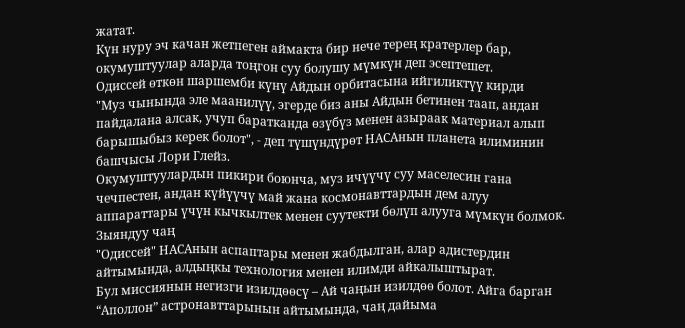жатат.
Күн нуру эч качан жетпеген аймакта бир нече терең кратерлер бар, окумуштуулар аларда тоңгон суу болушу мүмкүн деп эсептешет.
Одиссей өткөн шаршемби күнү Айдын орбитасына ийгиликтүү кирди
"Муз чынында эле маанилүү, эгерде биз аны Айдын бетинен таап, андан пайдалана алсак, учуп баратканда өзүбүз менен азыраак материал алып барышыбыз керек болот", - деп түшүндүрөт НАСАнын планета илиминин башчысы Лори Глейз.
Окумуштуулардын пикири боюнча, муз ичүүчү суу маселесин гана чечпестен, андан күйүүчү май жана космонавттардын дем алуу аппараттары үчүн кычкылтек менен суутекти бөлүп алууга мүмкүн болмок.
Зыяндуу чаң
"Одиссей" НАСАнын аспаптары менен жабдылган, алар адистердин айтымында, алдыңкы технология менен илимди айкалыштырат.
Бул миссиянын негизги изилдөөсү – Ай чаңын изилдөө болот. Айга барган “Аполлон” астронавттарынын айтымында, чаң дайыма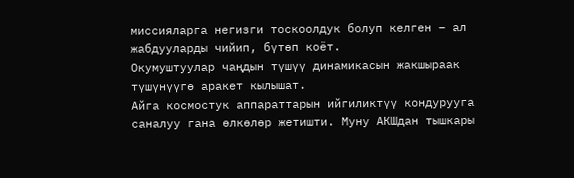миссияларга негизги тоскоолдук болуп келген – ал жабдууларды чийип, бүтөп коёт.
Окумуштуулар чаңдын түшүү динамикасын жакшыраак түшүнүүгө аракет кылышат.
Айга космостук аппараттарын ийгиликтүү кондурууга саналуу гана өлкөлөр жетишти. Муну АКШдан тышкары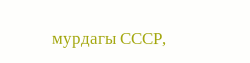мурдагы СССР,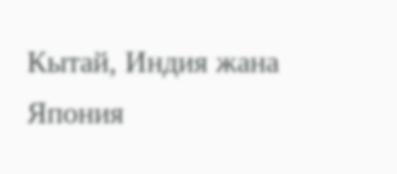Кытай, Индия жана Япония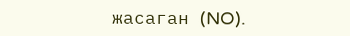жасаган (NO).